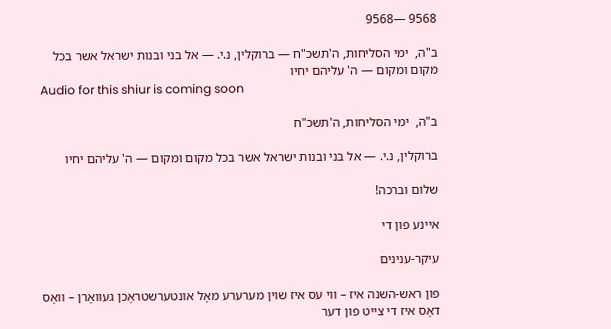9568 —9568

ב"ה,  ימי הסליחות, ה'תשכ"ח — ברוקלין, נ.י. — אל בני ובנות ישראל אשר בכל מקום ומקום — ה' עליהם יחיו
Audio for this shiur is coming soon

ב"ה,  ימי הסליחות, ה'תשכ"ח

ברוקלין, נ.י. — אל בני ובנות ישראל אשר בכל מקום ומקום — ה' עליהם יחיו

שלום וברכה!

איינע פון די

עיקר-ענינים

פון ראש-השנה איז – ווי עס איז שוין מערערע מאָל אונטערשטראָכן געוואָרן – וואָס דאָס איז די צייט פון דער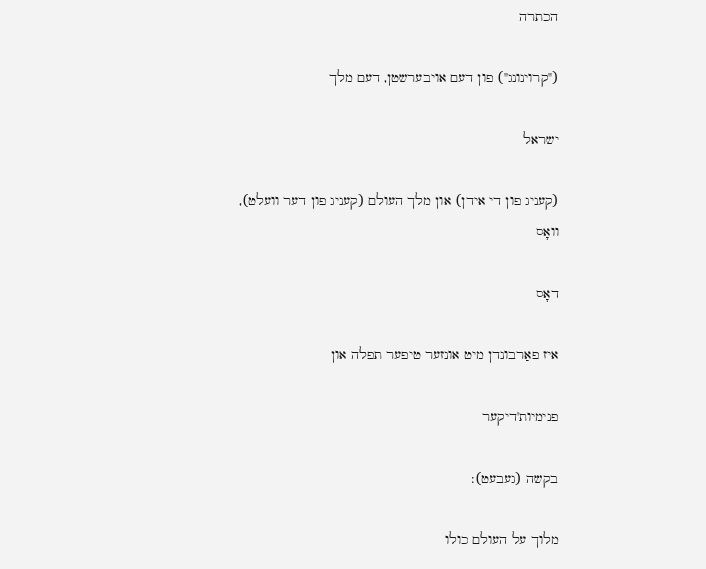הכתרה

("קרוינונג") פון דעם אויבערשטן, דעם מלך

ישראל

(קעניג פון די אידן) און מלך העולם (קעניג פון דער וועלט), וואָס

דאָס

איז פאַרבונדן מיט אונזער טיפער תפלה און

פנימיות'דיקער

בקשה (געבעט):

מלוך על העולם כולו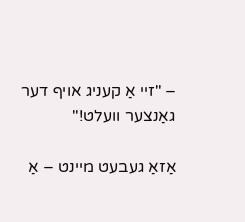– "זיי אַ קעניג אויף דער גאַנצער וועלט!"

אַזאַ געבעט מיינט – אַ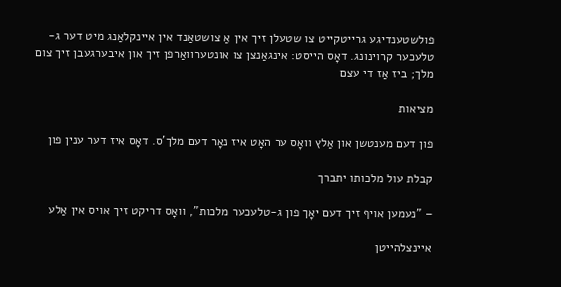פולשטענדיגע גרייטקייט צו שטעלן זיך אין אַ צושטאַנד אין איינקלאַנג מיט דער ג-טלעכער קרוינונג. דאָס הייסט: אינגאַנצן צו אונטערוואַרפן זיך און איבערגעבן זיך צום מלך; ביז אַז די עצם

מציאות

פון דעם מענטשן און אַלץ וואָס ער האָט איז נאָר דעם מלך'ס. דאָס איז דער ענין פון

קבלת עול מלכותו יתברך

– "נעמען אויף זיך דעם יאָך פון ג-טלעכער מלכות", וואָס דריקט זיך אויס אין אַלע

איינצלהייטן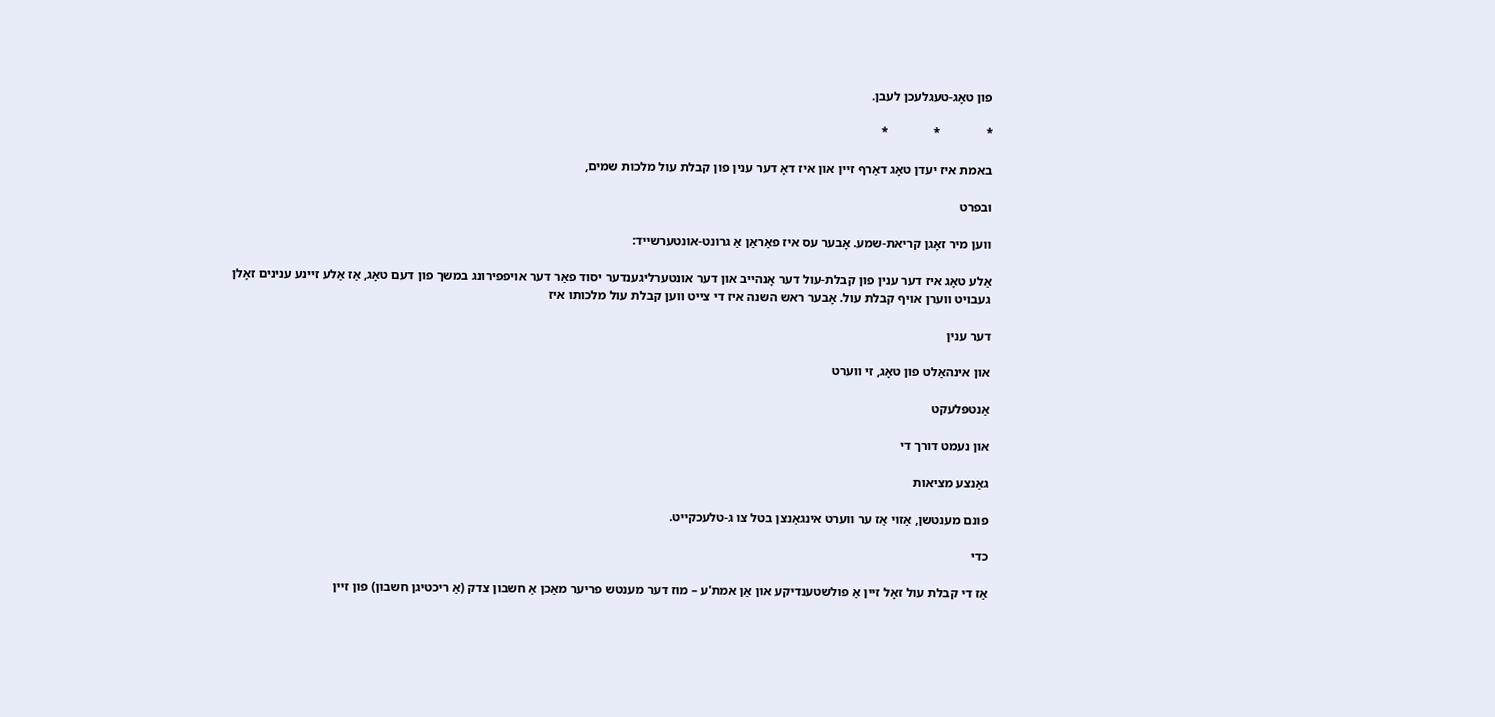פון טאָג-טעגלעכן לעבן.

*              *              *

באמת איז יעדן טאָג דאַרף זיין און איז דאָ דער ענין פון קבלת עול מלכות שמים,

ובפרט

ווען מיר זאָגן קריאת-שמע. אָבער עס איז פאַראַן אַ גרונט-אונטערשייד:

אַלע טאָג איז דער ענין פון קבלת-עול דער אָנהייב און דער אונטערליגענדער יסוד פאַר דער אויפפירונג במשך פון דעם טאָג, אַז אַלע זיינע ענינים זאָלן געבויט ווערן אויף קבלת עול. אָבער ראש השנה איז די צייט ווען קבלת עול מלכותו איז

דער ענין

און אינהאַלט פון טאָג, זי ווערט

אַנטפּלעקט

און נעמט דורך די

גאַנצע מציאות

פונם מענטשן, אַזוי אַז ער ווערט אינגאַנצן בטל צו ג-טלעכקייט.

כדי

אַז די קבלת עול זאָל זיין אַ פולשטענדיקע און אַן אמת'ע – מוז דער מענטש פריער מאַכן אַ חשבון צדק (אַ ריכטיגן חשבון) פון זיין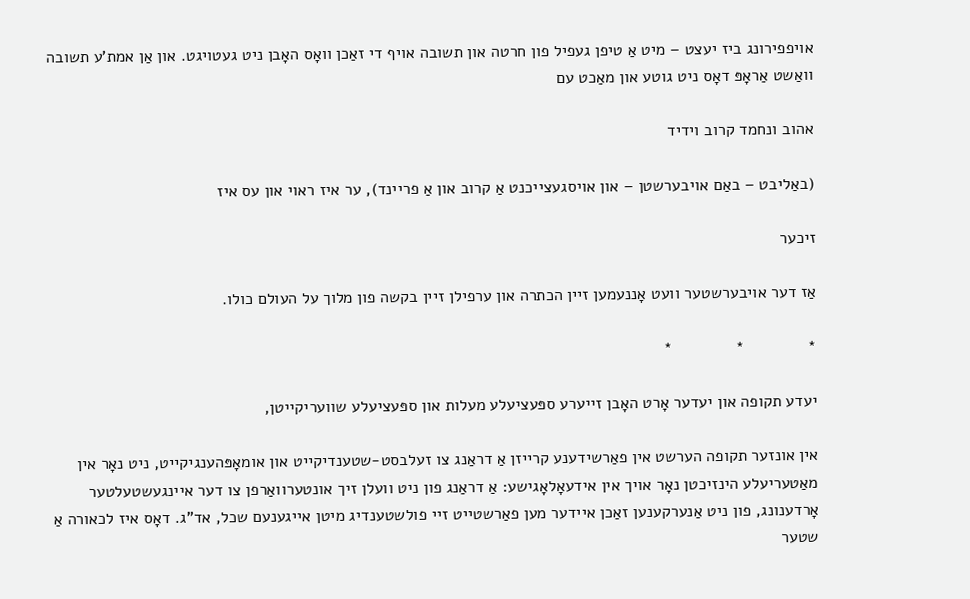אויפפירונג ביז יעצט – מיט אַ טיפן געפיל פון חרטה און תשובה אויף די זאַכן וואָס האָבן ניט געטויגט. און אַן אמת'ע תשובה וואַשט אַראָפּ דאָס ניט גוטע און מאַכט עם

אהוב ונחמד קרוב וידיד

(באַליבט – באַם אויבערשטן – און אויסגעצייכנט אַ קרוב און אַ פריינד), ער איז ראוי און עס איז

זיכער

אַז דער אויבערשטער וועט אָננעמען זיין הכתרה און ערפילן זיין בקשה פון מלוך על העולם כולו.

*              *              *

יעדע תקופה און יעדער אָרט האָבן זייערע ספּעציעלע מעלות און ספּעציעלע שוועריקייטן,

אין אונזער תקופה הערשט אין פאַרשידענע קרייזן אַ דראַנג צו זעלבסט-שטענדיקייט און אומאָפּהענגיקייט, ניט נאָר אין מאַטעריעלע הינזיכטן נאָר אויך אין אידעאָלאָגישע: אַ דראַנג פון ניט וועלן זיך אונטערוואַרפן צו דער איינגעשטעלטער אָרדענונג, פון ניט אַנערקענען זאַכן איידער מען פאַרשטייט זיי פולשטענדיג מיטן אייגענעם שכל, אד"ג. דאָס איז לכאורה אַ שטער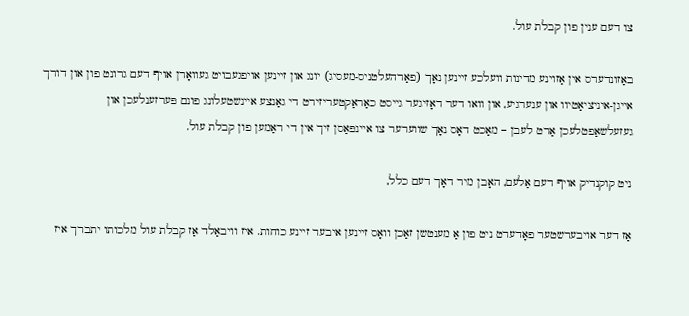צו דעם ענין פון קבלת עול.

באַזונדערס אין אַזוינע מדינות וועלכע זיינען נאָך (פאַרהעלטניס-מעסיג) יונג און זיינען אויפגעבויט געוואָרן אויף דעם גרונט פון און דורך אייגן-איניציאַטיוו און ענערגיע, און וואו דער דאָזיגער גייסט כאַראַקטעריזירט די גאַנצע איינשטעלונג פונם פּערזענלעכן און געזעלשאַפטלעכן אַרט לעבן – מאַכט דאָס נאָך שווערער צו איינפּאַסן זיך אין די ראַמען פון קבלת עול.

ניט קוקנדיק אויף דעם אַלעם, האָבן מיר דאָך דעם כלל,

אַז דער אויבערשטער פאָדערט ניט פון אַ מענטשן זאַכן וואָס זיינען איבער זיינע כוחות. איז וויבאַלד אַז קבלת עול מלכותו יתברך איז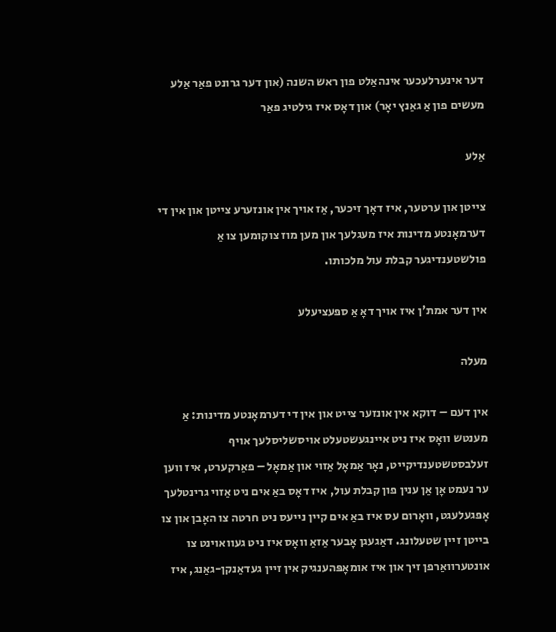דער אינערלעכער אינהאַלט פון ראש השנה (און דער גרונט פאַר אַלע מעשים פון אַ גאַנץ יאָר) און דאָס איז גילטיג פאַר

אַלע

צייטן און ערטער, איז דאָך זיכער, אַז אויך אין אונזערע צייטן און אין די דערמאָנטע מדינות איז מעגלעך און מען מוז צוקומען צו אַ פולשטענדיגער קבלת עול מלכותו.

אין דער אמת'ן איז אויך דאָ אַ ספּעציעלע

מעלה

אין דעם – דוקא אין אונזער צייט און אין די דערמאָנטע מדינות: אַ מענטש וואָס איז ניט איינגעשטעלט אויסשליסלעך אויף זעלבסטשטענדיקייט, נאָר אַמאָל אַזוי און אַמאָל – פאַרקערט, איז ווען ער נעמט אָן אַן ענין פון קבלת עול, איז דאָס באַ אים ניט אַזוי גרינטלעך אָפּגעלעגט, וואָרום עס איז באַ אים קיין נייעס ניט חרטה צו האָבן און צו בייטן זיין שטעלונג. דאַגעגן אָבער אַזאַ וואָס איז ניט געוואוינט צו אונטערוואַרפן זיך און איז אומאָפּהענגיק אין זיין געדאַנקן-גאַנג, איז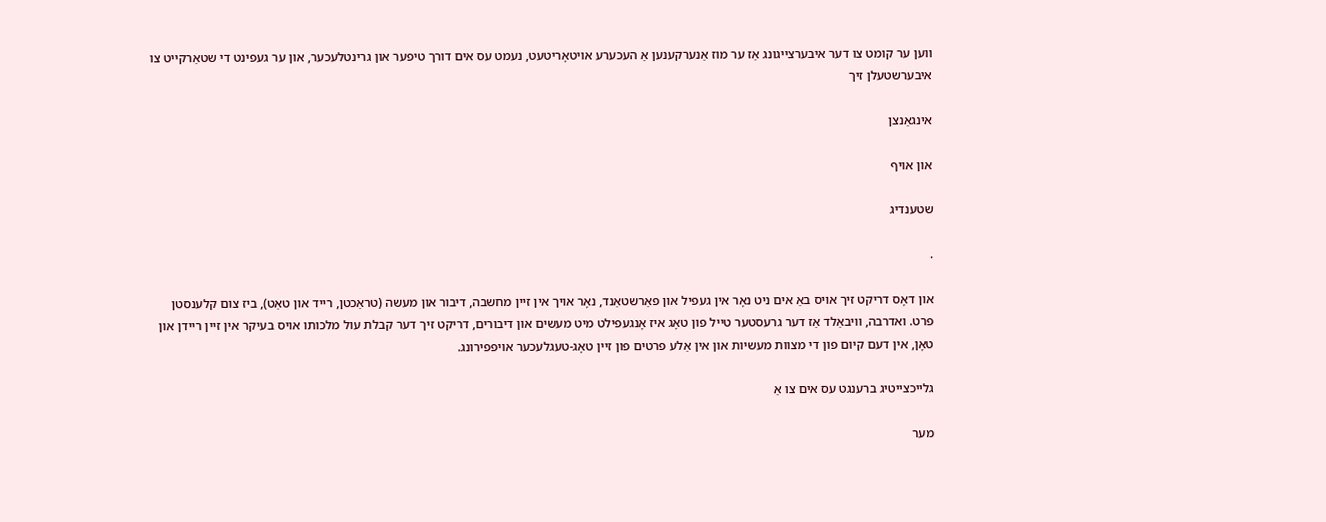ווען ער קומט צו דער איבערצייגונג אַז ער מוז אַנערקענען אַ העכערע אויטאָריטעט, נעמט עס אים דורך טיפער און גרינטלעכער, און ער געפינט די שטאַרקייט צו איבערשטעלן זיך

אינגאַנצן

און אויף

שטענדיג

.

און דאָס דריקט זיך אויס באַ אים ניט נאָר אין געפיל און פאַרשטאַנד, נאָר אויך אין זיין מחשבה, דיבור און מעשה (טראַכטן, רייד און טאַט), ביז צום קלענסטן פרט. ואדרבה, וויבאַלד אַז דער גרעסטער טייל פון טאָג איז אָנגעפילט מיט מעשים און דיבורים, דריקט זיך דער קבלת עול מלכותו אויס בעיקר אין זיין ריידן און טאָן, אין דעם קיום פון די מצוות מעשיות און אין אַלע פרטים פון זיין טאָג-טעגלעכער אויפפירונג.

גלייכצייטיג ברענגט עס אים צו אַ

מער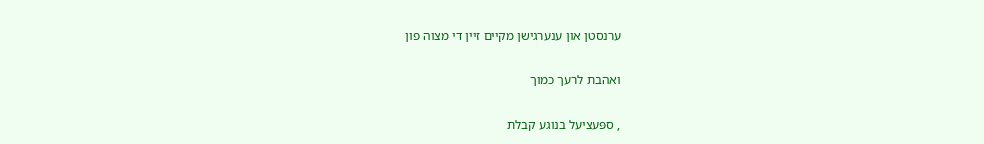ערנסטן און ענערגישן מקיים זיין די מצוה פון

ואהבת לרעך כמוך

, ספּעציעל בנוגע קבלת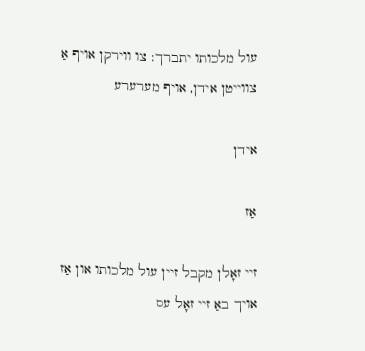עול מלכותו יתברך: צו ווירקן אויף אַ צווייטן אידן, אויף מערערע

אידן

אַז

זיי זאָלן מקבל זיין עול מלכותו און אַז אויך באַ זיי זאָל עס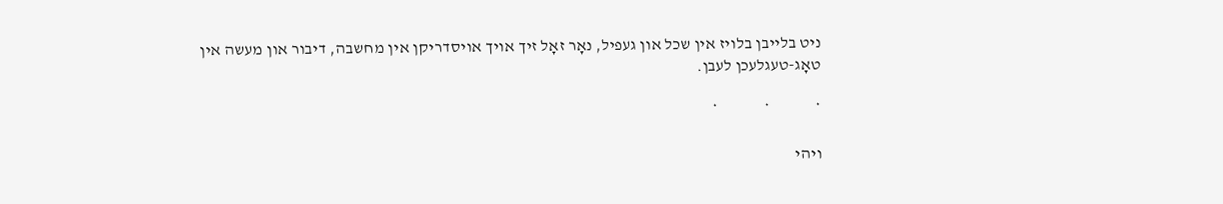ניט בלייבן בלויז אין שכל און געפיל, נאָר זאָל זיך אויך אויסדריקן אין מחשבה, דיבור און מעשה אין טאָג-טעגלעכן לעבן.

*              *              *

ויהי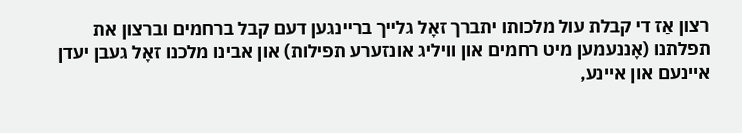רצון אַז די קבלת עול מלכותו יתברך זאָל גלייך בריינגען דעם קבל ברחמים וברצון את תפלתנו (אָננעמען מיט רחמים און וויליג אונזערע תפילות) און אבינו מלכנו זאָל געבן יעדן איינעם און איינע,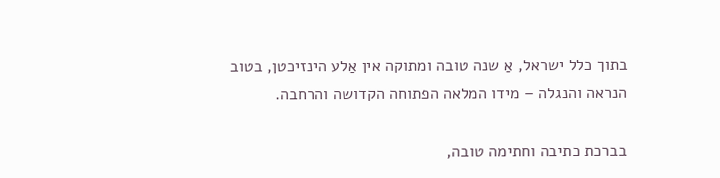בתוך כלל ישראל, אַ שנה טובה ומתוקה אין אַלע הינזיכטן, בטוב הנראה והנגלה – מידו המלאה הפתוחה הקדושה והרחבה.

בברכת כתיבה וחתימה טובה,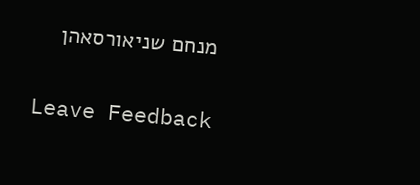מנחם שניאורסאהן

Leave Feedback